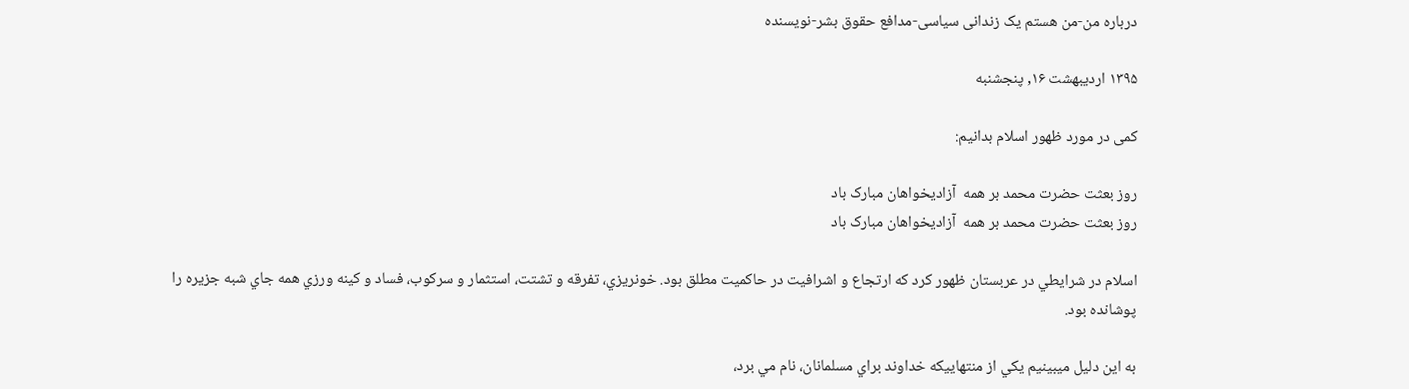درباره من-من هستم یک زندانی سیاسی-مدافع حقوق بشر-نویسنده

۱۳۹۵ اردیبهشت ۱۶, پنجشنبه

کمی در مورد ظهور اسلام بدانیم:

روز بعثت حضرت محمد بر همه  آزادیخواهان مبارک باد
روز بعثت حضرت محمد بر همه  آزادیخواهان مبارک باد

اسلام در شرايطي در عربستان ظهور كرد كه ارتجاع و اشرافيت در حاكميت مطلق بود. خونريزي، تفرقه و تشتت، استثمار و سرکوب، فساد و کينه ورزي همه جاي شبه جزيره را پوشانده بود.

به اين دليل ميبينيم يكي از منتهاييكه خداوند براي مسلمانان، نام مي برد،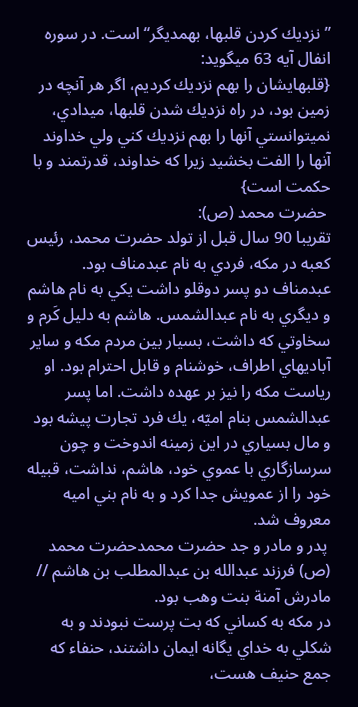”نزديك كردن قلبها، بهمديگر“ است. در سوره انفال آيه 63 ميگويد:
{قلبهايشان را بهم نزديك كرديم، اگر هر آنچه در زمين بود، در راه نزديك شدن قلبها، ميدادي، نميتوانستي آنها را بهم نزديك كني ولي خداوند آنها را الفت بخشيد زيرا كه خداوند، قدرتمند و با حكمت است}
 حضرت محمد (ص):
تقريبا 90 سال قبل از تولد حضرت محمد، رئيس كعبه در مكه، فردي به نام عبدمناف بود. عبدمناف دو پسر دوقلو داشت يكي به نام هاشم و ديگري به نام عبدالشمس. هاشم به دليل كَرم و سخاوتي كه داشت، بسيار بين مردم مكه و ساير آباديهاي اطراف، خوشنام و قابل احترام بود. او رياست مكه را نيز بر عهده داشت. اما پسر عبدالشمس بنام اميّه، يك فرد تجارت پيشه بود و مال بسياري در اين زمينه اندوخت و چون سرسازگاري با عموي خود، هاشم، نداشت، قبيله خود را از عمويش جدا كرد و به نام بني اميه معروف شد.
 پدر و مادر و جد حضرت محمدحضرت محمد (ص) فرزند عبدالله بن عبدالمطلب بن هاشم // مادرش آمنة بنت وهب بود.
در مكه به كساني كه بت پرست نبودند و به شكلي به خداي يگانه ايمان داشتند، حنفاء كه جمع حنيف هست،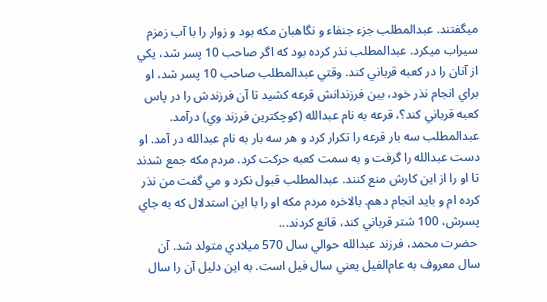ميگفتند. عبدالمطلب جزء جنفاء و نگاهبان مكه بود و زوار را با آب زمزم سيراب ميكرد. عبدالمطلب نذر كرده بود كه اگر صاحب 10 پسر شد، يكي از آنان را در كعبه قرباني كند. وقتي عبدالمطلب صاحب 10 پسر شد، او براي انجام نذر خود، بين فرزندانش قرعه كشيد تا آن فرزندش را در پاس كعبه قرباني كند؟، قرعه به نام عبدالله (كوچكترين فرزند وي) درآمد. عبدالمطلب سه بار قرعه را تكرار كرد و هر سه بار به نام عبدالله در آمد. او دست عبدالله را گرفت و به سمت كعبه حركت كرد. مردم مكه جمع شدند تا او را از اين كارش منع كنند. عبدالمطلب قبول نكرد و مي گفت من نذر کرده ام و بايد انجام دهم. بالاخره مردم مکه او را با اين استدلال كه به جاي پسرش، 100 شتر قرباني كند، قانع كردند...
 حضرت محمد، فرزند عبدالله حوالي سال 570 ميلادي متولد شد. آن سال معروف به عام‌الفيل يعني سال فيل است. به اين دليل آن را سال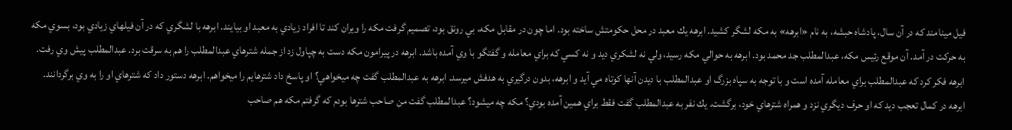فيل مينامند كه در آن سال، پادشاه حبشه، به نام «ابرهه» به مكه لشگر كشيد. ابرهه يك معبد در محل حكومتش ساخته بود. اما چون در مقابل مكه، بي رونق بود، تصميم گرفت مكه را ويران كند تا افراد زيادي به معبد او بيايند. ابرهه با لشگري كه در آن فيلهاي زيادي بود، بسوي مكه به حركت در آمد. آن موقع رئيس مكه، عبدالمطلب جد محمد بود. ابرهه به حوالي مكه رسيد، ولي نه لشكري ديد و نه كسي كه براي معامله و گفتگو با وي آمده باشد. ابرهه در پيرامون مكه دست به چپاول زد از جمله شترهاي عبدالمطلب را هم به سرقت برد. عبدالمطلب پيش وي رفت. ابرهه فکر کرد كه عبدالمطلب براي معامله آمده است و با توجه به سپاه بزرگ او عبدالمطلب با ديدن آنها كوتاه مي آيد و ابرهه، بدون درگيري به هدفش ميرسد. ابرهه به عبدالمطلب گفت چه ميخواهي؟ او پاسخ داد شترهايم را ميخواهم. ابرهه دستور داد كه شترهاي او را به وي برگردانند. ابرهه در كمال تعجب ديد كه او حرف ديگري نزد و همراه شترهاي خود، برگشت. يك نفر به عبدالمطلب گفت فقط براي همين آمده بودي؟ مكه چه ميشود؟ عبدالمطلب گفت من صاحب شترها بودم كه گرفتم مكه هم صاحب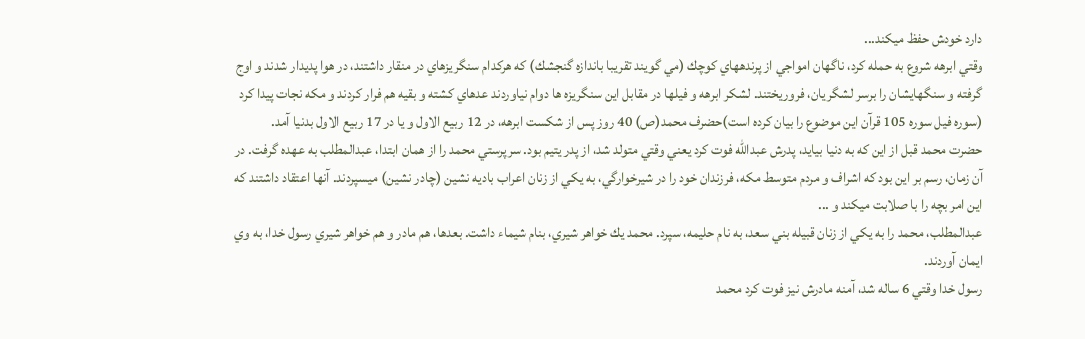دارد خودش حفظ ميكند...
وقتي ابرهه شروع به حمله كرد، ناگهان امواجي از پرندههاي كوچك (مي گويند تقريبا باندازه گنجشك) كه هركدام سنگريزهاي در منقار داشتند، در هوا پديدار شدند و اوج گرفته و سنگهايشان را برسر لشگريان، فروريختند. لشكر ابرهه و فيلها در مقابل اين سنگريزه ها دوام نياوردند عدهاي كشته و بقيه هم فرار كردند و مكه نجات پيدا كرد (سوره فيل سوره 105 قرآن اين موضوع را بيان کرده است)حضرف محمد(ص) 40 روز پس از شكست ابرهه، در 12 ربيع الاول و يا در 17 ربيع الاول بدنيا آمد.
حضرت محمد قبل از اين كه به دنيا بيايد، پدرش عبدالله فوت كرد يعني وقتي متولد شد، از پدر يتيم بود. سرپرستي محمد را از همان ابتدا، عبدالمطلب به عهده گرفت. در آن زمان، رسم بر اين بود كه اشراف و مردم متوسط مكه، فرزندان خود را در شيرخوارگي، به يكي از زنان اعراب باديه نشين (چادر نشين) ميسپردند. آنها اعتقاد داشتند كه اين امر بچه را با صلابت ميكند و ...
عبدالمطلب، محمد را به يكي از زنان قبيله بني سعد، به نام حليمه، سپرد. محمد يك خواهر شيري، بنام شيماء داشت. بعدها، هم مادر و هم خواهر شيري رسول خدا، به وي ايمان آوردند.
رسول خدا وقتي 6 ساله شد، آمنه مادرش نيز فوت كرد محمد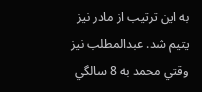به اين ترتيب از مادر نيز يتيم شد. عبدالمطلب نيز وقتي محمد به 8 سالگي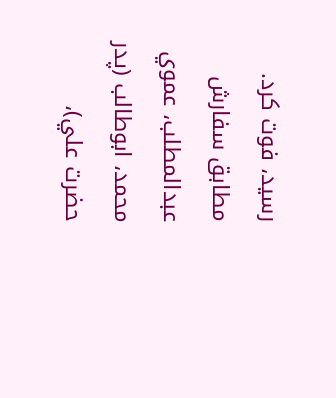رسيد، فوت كرد. مطابق سفارش عبدالمطلب، عموي محمد، ابوطالب (پدر حضرت علي)،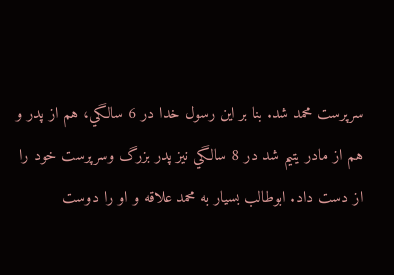سرپرست محمد شد. بنا بر اين رسول خدا در 6 سالگي، هم از پدر و هم از مادر يتيم شد در 8 سالگي نيز پدر بزرگ وسرپرست خود را از دست داد. ابوطالب بسيار به محمد علاقه و او را دوست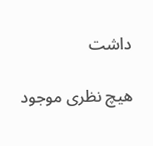داشت

هیچ نظری موجود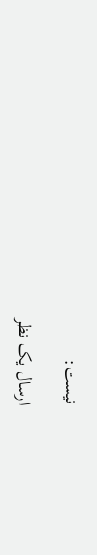نیست:

ارسال یک نظر